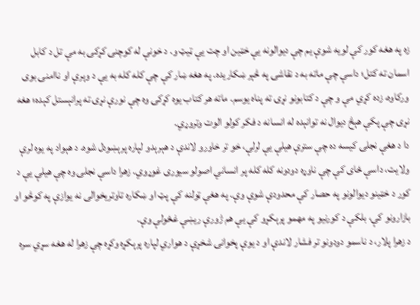زه په هغه کور کې لویه شوې یم چې دیوالونه یې خټين او چت یې ټيټ و. د خونې له کوچنۍ کړکۍ به مې تل د کابل اسمان ته کتل؛ داسې چې ماته به د نقاشۍ په څېر ښکاریده. په هغه ښار کې چې کله کله به یې د وېرې او ناامنۍ بوی ورکاوه، زده کړي مې و چې د کتابونو نړۍ ته پناه یوسم. ماته هر کتاب یوه کړکۍ وه چې نورې نړۍ ته پرانېستل کېده؛ هغه نړۍ چې پکې هېڅ دیوال نه توانېده له انسانه د فکر کولو الوت وتروړي.
دا د هغې نجلۍ کیسه ده چې سترې هیلې یې لرلې، خو تر خاورو لاندې د هېرېدو لپاره پرېښودل شوه. د هېواد په یوه لرې ولایت، داسې ځای کې چې ناوړه دودونه کله کله پر انساني اصولو سیوری غوړوي. زهرا داسې نجلۍ وه چې هیلې یې د کور د خټينو دیوالونو په حصار کې محدودې شوې وې. په هغې ټولنه کې پټ او ښکاره تاوتریخوالی نه یوازې په کوڅو او بازارونو کې، بلکې د کورنیو په مهمو پرېکړو کې یې هم ژورې ریښې غځولې وې.
د زهرا پلار، د ناسمو دودونو تر فشار لاندې او د یوې پخوانۍ شخړې د هواري لپاره پرېکړه وکړه چې زهرا له هغه سړي سره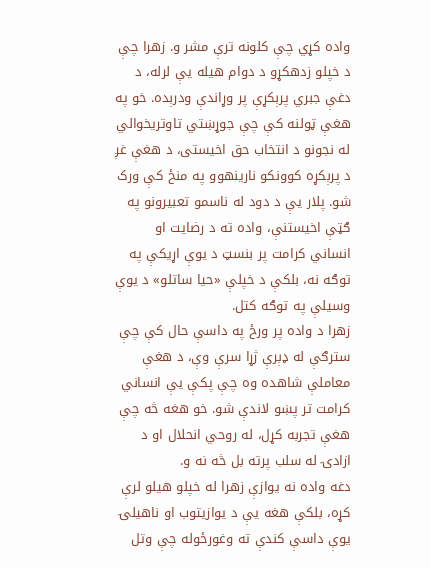واده کړي چې کلونه ترې مشر و. زهرا چې د خپلو زدهکړو د دوام هیله یې لرله، د دغې جبري پرېکړې پر وړاندې ودرېده. خو په هغې ټولنه کې چې جوړښتي تاوتریخوالي له نجونو د انتخاب حق اخیستی، د هغې غږ د پرېکړه کوونکو نارینهوو په منځ کې ورک شو. پلار یې د دود له ناسمو تعبیرونو په ګټې اخیستنې، واده ته د رضایت او انساني کرامت پر بنسټ د یوې اړیکې په توګه نه، بلکې د خپلې «حیا ساتلو» د یوې وسیلې په توګه کتل.
زهرا د واده پر ورځ په داسې حال کې چې سترګې له ډېرې ژړا سرې وې، د هغې معاملې شاهده وه چې پکې یې انساني کرامت تر پښو لاندې شو. خو هغه څه چې هغې تجربه کړل، له روحي انحلال او د ازادۍ له سلب پرته بل څه نه و.
دغه واده نه یوازې زهرا له خپلو هیلو لرې کړه، بلکې هغه یې د یوازیتوب او ناهیلۍ یوې داسې کندې ته وغورځوله چې وتل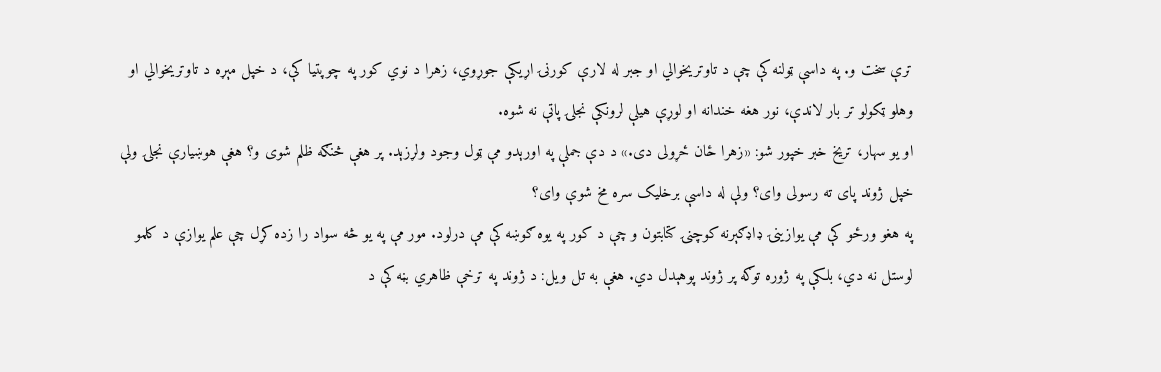ترې سخت و. په داسې ټولنه کې چې د تاوتریخوالي او جبر له لارې کورنۍ اړیکې جوړوي، زهرا د نوي کور په چوپتیا کې، د خپل مېړه د تاوتریخوالي او وهلو ټکولو تر بار لاندې، نور هغه خندانه او لوړې هیلې لرونکې نجلۍ پاتې نه شوه.
او یو سهار، تریخ خبر خپور شو: «زهرا ځان ځړولی دی.» د دې جملې په اورېدو مې ټول وجود ولړزېد. پر هغې څنګه ظلم شوی و؟ هغې هوښیارې نجلۍ ولې خپل ژوند پای ته رسولی وای؟ ولې له داسې برخلیک سره مخ شوې وای؟
په هغو ورځو کې مې یوازینۍ ډاډګېرنه کوچنۍ کتابتون و چې د کور په یوه ګوښه کې مې درلود. مور مې په یو څه سواد را زده کړل چې علم یوازې د کلمو لوستل نه دي، بلکې په ژوره توګه پر ژوند پوهېدل دي. هغې به تل ویل: د ژوند په ترخې ظاهري بڼه کې د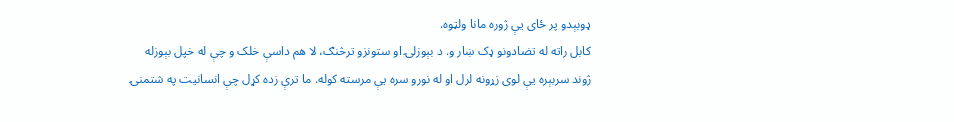ډوبېدو پر ځای یې ژوره مانا ولټوه.
کابل راته له تضادونو ډک ښار و. د بېوزلۍ او ستونزو ترڅنګ، لا هم داسې خلک و چې له خپل بېوزله ژوند سربېره یې لوی زړونه لرل او له نورو سره یې مرسته کوله. ما ترې زده کړل چې انسانیت په شتمنۍ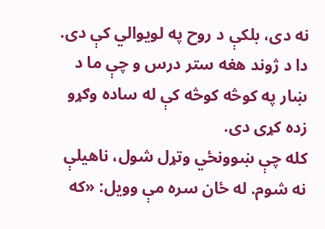نه دی، بلکې د روح په لویوالي کې دی. دا د ژوند هغه ستر درس و چې ما د ښار په کوڅه کوڅه کې له ساده وګړو زده کړی دی.
کله چې ښوونځي وتړل شول، ناهیلې نه شوم. له ځان سره مې وویل: «که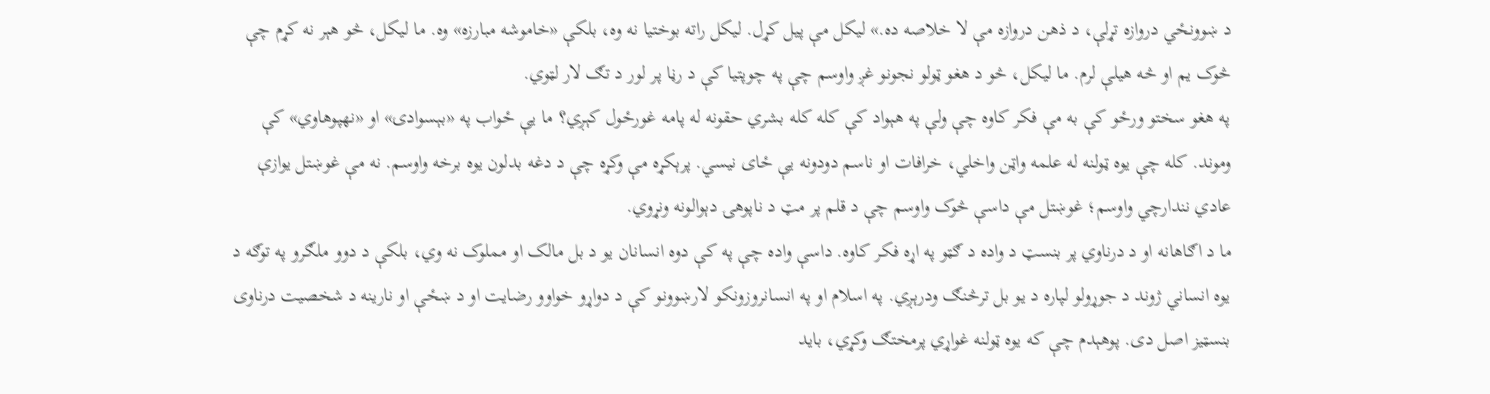د ښوونځي دروازه تړلې، د ذهن دروازه مې لا خلاصه ده.» لیکل مې پیل کړل. لیکل راته بوختیا نه وه، بلکې «خاموشه مبارزه» وه. ما لیکل، څو هېر نه کړم چې څوک یم او څه هیلې لرم. ما لیکل، څو د هغو ټولو نجونو غږ واوسم چې په چوپتیا کې د رڼا پر لور د تګ لار لټوي.
په هغو سختو ورځو کې به مې فکر کاوه چې ولې په هېواد کې کله کله بشري حقونه له پامه غورځول کېږي؟ ما یې ځواب په «بېسوادۍ» او «نهپوهاوي» کې وموند. کله چې یوه ټولنه له علمه واټن واخلي، خرافات او ناسم دودونه یې ځای نیسي. پرېکړه مې وکړه چې د دغه بدلون یوه برخه واوسم. نه مې غوښتل یوازې عادي نندارچي واوسم؛ غوښتل مې داسې څوک واوسم چې د قلم پر مټ د ناپوهۍ دېوالونه ونړوي.
ما د اګاهانه او د درناوي پر بنسټ د واده د ګټو په اړه فکر کاوه. داسې واده چې په کې دوه انسانان یو د بل مالک او مملوک نه وي، بلکې د دوو ملګرو په توګه د یوه انساني ژوند د جوړولو لپاره د یو بل ترڅنګ ودرېږي. په اسلام او په انسانروزونکو لارښوونو کې د دواړو خواوو رضایت او د ښځې او نارینه د شخصیت درناوی بنسټيز اصل دی. پوهېدم چې که یوه ټولنه غواړي پرمختګ وکړي، باید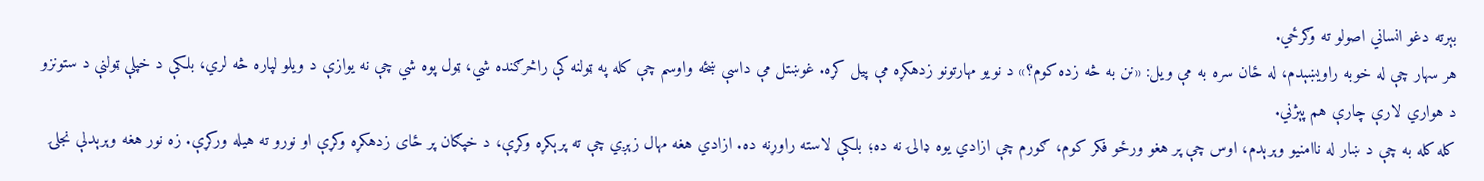بېرته دغو انساني اصولو ته وګرځي.
هر سهار چې له خوبه راویښېدم، له ځان سره به مې ویل: «نن به څه زده کوم؟» د نویو مهارتونو زدهکړه مې پیل کړه. غوښتل مې داسې ښځه واوسم چې کله په ټولنه کې راڅرګنده شي، ټول پوه شي چې نه یوازې د ویلو لپاره څه لري، بلکې د خپلې ټولنې د ستونزو د هواري لارې چارې هم پېژني.
کله کله به چې د ښار له ناامنیو وېرېدم، اوس چې پر هغو ورځو فکر کوم، ګورم چې ازادي یوه ډالۍ نه ده؛ بلکې لاسته راوړنه ده. ازادي هغه مهال زېږي چې ته پرېکړه وکړې، د خپګان پر ځای زدهکړه وکړې او نورو ته هیله ورکړې. زه نور هغه وېرېدلې نجلۍ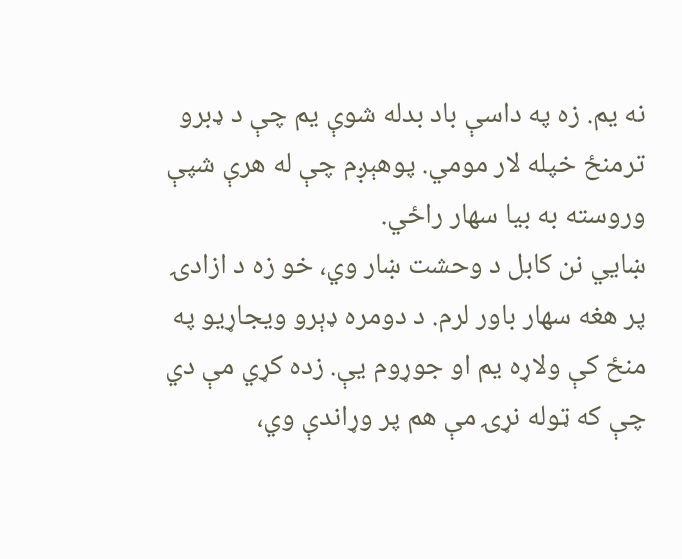نه یم. زه په داسې باد بدله شوې یم چې د ډبرو ترمنځ خپله لار مومي. پوهېږم چې له هرې شپې وروسته به بیا سهار راځي.
ښايي نن کابل د وحشت ښار وي، خو زه د ازادۍ پر هغه سهار باور لرم. د دومره ډېرو ویجاړیو په منځ کې ولاړه یم او جوړوم یې. زده کړي مې دي چې که ټوله نړۍ مې هم پر وړاندې وي،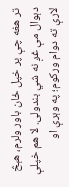تر هغه چې پر خپل ځان باور ولرم، هېڅ دېوال مې غږ نه شي بندولی. لا هم خپلې لارې ته دوام ورکوم؛ په وېرې او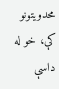محدویتونو کې، خو له داسې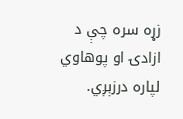زړه سره چې د ازادۍ او پوهاوي لپاره درزېږي.